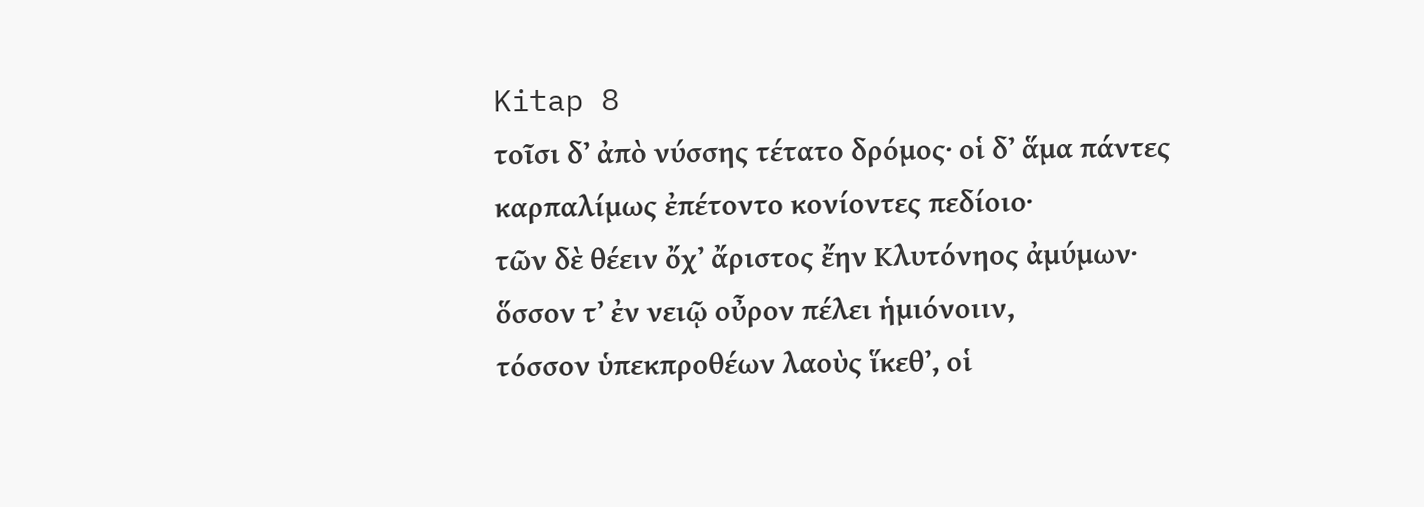Kitap 8
τοῖσι δʼ ἀπὸ νύσσης τέτατο δρόμος· οἱ δʼ ἅμα πάντες
καρπαλίμως ἐπέτοντο κονίοντες πεδίοιο·
τῶν δὲ θέειν ὄχʼ ἄριστος ἔην Κλυτόνηος ἀμύμων·
ὅσσον τʼ ἐν νειῷ οὖρον πέλει ἡμιόνοιιν,
τόσσον ὑπεκπροθέων λαοὺς ἵκεθʼ, οἱ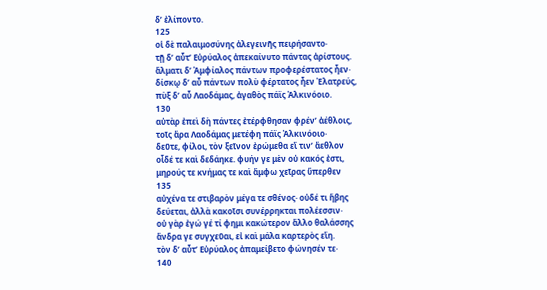δʼ ἐλίποντο.
125
οἱ δὲ παλαιμοσύνης ἀλεγεινῆς πειρήσαντο·
τῇ δʼ αὖτʼ Εὐρύαλος ἀπεκαίνυτο πάντας ἀρίστους.
ἅλματι δʼ Ἀμφίαλος πάντων προφερέστατος ἦεν·
δίσκῳ δʼ αὖ πάντων πολὺ φέρτατος ἦεν Ἐλατρεύς,
πὺξ δʼ αὖ Λαοδάμας, ἀγαθὸς πάϊς Ἀλκινόοιο.
130
αὐτὰρ ἐπεὶ δὴ πάντες ἐτέρφθησαν φρένʼ ἀέθλοις,
τοῖς ἄρα Λαοδάμας μετέφη πάϊς Ἀλκινόοιο·
δεῦτε, φίλοι, τὸν ξεῖνον ἐρώμεθα εἴ τινʼ ἄεθλον
οἶδέ τε καὶ δεδάηκε. φυήν γε μὲν οὐ κακός ἐστι,
μηρούς τε κνήμας τε καὶ ἄμφω χεῖρας ὕπερθεν
135
αὐχένα τε στιβαρὸν μέγα τε σθένος· οὐδέ τι ἥβης
δεύεται, ἀλλὰ κακοῖσι συνέρρηκται πολέεσσιν·
οὐ γὰρ ἐγώ γέ τί φημι κακώτερον ἄλλο θαλάσσης
ἄνδρα γε συγχεῦαι, εἰ καὶ μάλα καρτερὸς εἴη.
τὸν δʼ αὖτʼ Εὐρύαλος ἀπαμείβετο φώνησέν τε·
140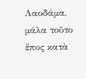Λαοδάμα, μάλα τοῦτο ἔπος κατὰ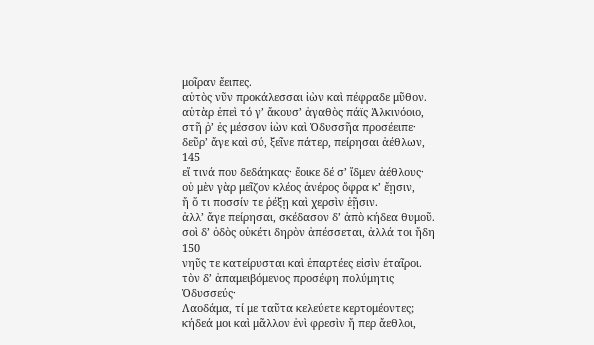μοῖραν ἔειπες.
αὐτὸς νῦν προκάλεσσαι ἰὼν καὶ πέφραδε μῦθον.
αὐτὰρ ἐπεὶ τό γʼ ἄκουσʼ ἀγαθὸς πάϊς Ἀλκινόοιο,
στῆ ῥʼ ἐς μέσσον ἰὼν καὶ Ὀδυσσῆα προσέειπε·
δεῦρʼ ἄγε καὶ σύ, ξεῖνε πάτερ, πείρησαι ἀέθλων,
145
εἴ τινά που δεδάηκας· ἔοικε δέ σʼ ἴδμεν ἀέθλους·
οὐ μὲν γὰρ μεῖζον κλέος ἀνέρος ὄφρα κʼ ἔῃσιν,
ἤ ὅ τι ποσσίν τε ῥέξῃ καὶ χερσὶν ἑῇσιν.
ἀλλʼ ἄγε πείρησαι, σκέδασον δʼ ἀπὸ κήδεα θυμοῦ.
σοὶ δʼ ὁδὸς οὐκέτι δηρὸν ἀπέσσεται, ἀλλά τοι ἤδη
150
νηῦς τε κατείρυσται καὶ ἐπαρτέες εἰσὶν ἑταῖροι.
τὸν δʼ ἀπαμειβόμενος προσέφη πολύμητις Ὀδυσσεύς·
Λαοδάμα, τί με ταῦτα κελεύετε κερτομέοντες;
κήδεά μοι καὶ μᾶλλον ἐνὶ φρεσὶν ἤ περ ἄεθλοι,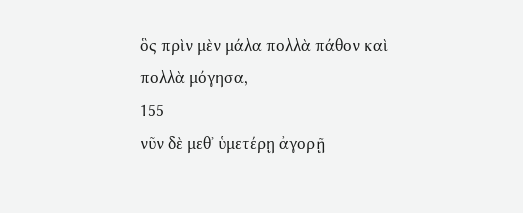ὃς πρὶν μὲν μάλα πολλὰ πάθον καὶ πολλὰ μόγησα,
155
νῦν δὲ μεθʼ ὑμετέρῃ ἀγορῇ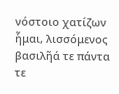νόστοιο χατίζων
ἧμαι, λισσόμενος βασιλῆά τε πάντα τε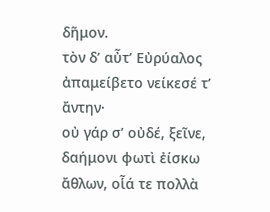δῆμον.
τὸν δʼ αὖτʼ Εὐρύαλος ἀπαμείβετο νείκεσέ τʼ ἄντην·
οὐ γάρ σʼ οὐδέ, ξεῖνε, δαήμονι φωτὶ ἐίσκω
ἄθλων, οἷά τε πολλὰ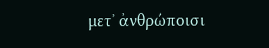μετʼ ἀνθρώποισι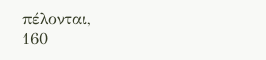πέλονται,
160